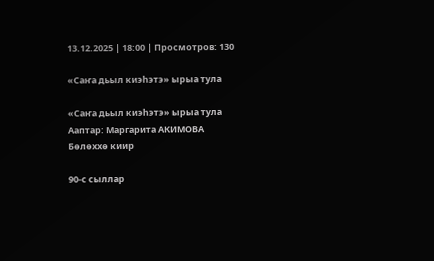13.12.2025 | 18:00 | Просмотров: 130

«Саҥа дьыл киэһэтэ» ырыа тула

«Саҥа дьыл киэһэтэ» ырыа тула
Ааптар: Маргарита АКИМОВА
Бөлөххө киир

90-с сыллар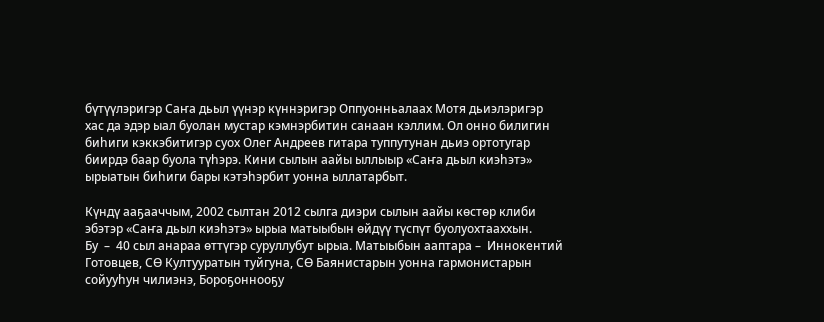бүтүүлэригэр Саҥа дьыл үүнэр күннэригэр Оппуонньалаах Мотя дьиэлэригэр хас да эдэр ыал буолан мустар кэмнэрбитин санаан кэллим. Ол онно билигин биһиги кэккэбитигэр суох Олег Андреев гитара туппутунан дьиэ ортотугар биирдэ баар буола түһэрэ. Кини сылын аайы ыллыыр «Саҥа дьыл киэһэтэ» ырыатын биһиги бары кэтэһэрбит уонна ыллатарбыт.

Күндү ааҕааччым, 2002 сылтан 2012 сылга диэри сылын аайы көстөр клиби эбэтэр «Саҥа дьыл киэһэтэ» ырыа матыыбын өйдүү түспүт буолуохтааххын.
Бу  –  40 сыл анараа өттүгэр суруллубут ырыа. Матыыбын ааптара –  Иннокентий Готовцев, СӨ Култууратын туйгуна, СӨ Баянистарын уонна гармонистарын сойууһун чилиэнэ, Бороҕоннооҕу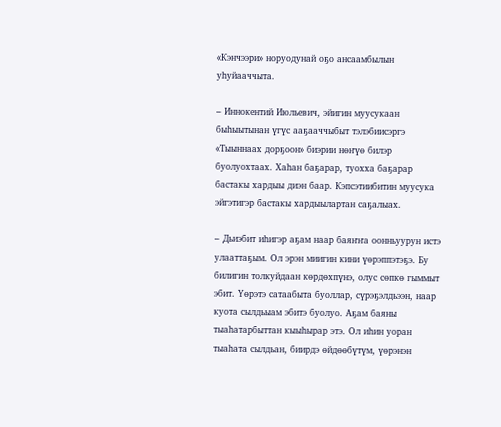«Кэнчээри» норуодунай оҕо ансаамбылын уһуйааччыта.

– Иннокентий Июльевич, эйигин муусукаан быһыытынан үгүс ааҕааччыбыт тэлэбиисэргэ «Тыыннаах дорҕоон» биэрии нөҥүө билэр буолуохтаах. Хаһан баҕарар, туохха баҕарар  бастакы хардыы диэн баар. Кэпсэтиибитин муусука эйгэтигэр бастакы хардыылартан саҕалыах.

– Дьиэбит иһигэр аҕам наар баяҥҥа оонньуурун истэ улааттаҕым. Ол эрэн миигин кини үөрэппэтэҕэ. Бу билигин толкуйдаан көрдөхпүнэ, олус сөпкө гыммыт эбит. Үөрэтэ сатаабыта буоллар, сүрэҕэлдьээн, наар куота сылдьыам эбитэ буолуо. Аҕам баяны тыаһатарбыттан кыыһырар этэ. Ол иһин уоран тыаһата сылдьан, биирдэ өйдөөбүтүм, үөрэнэн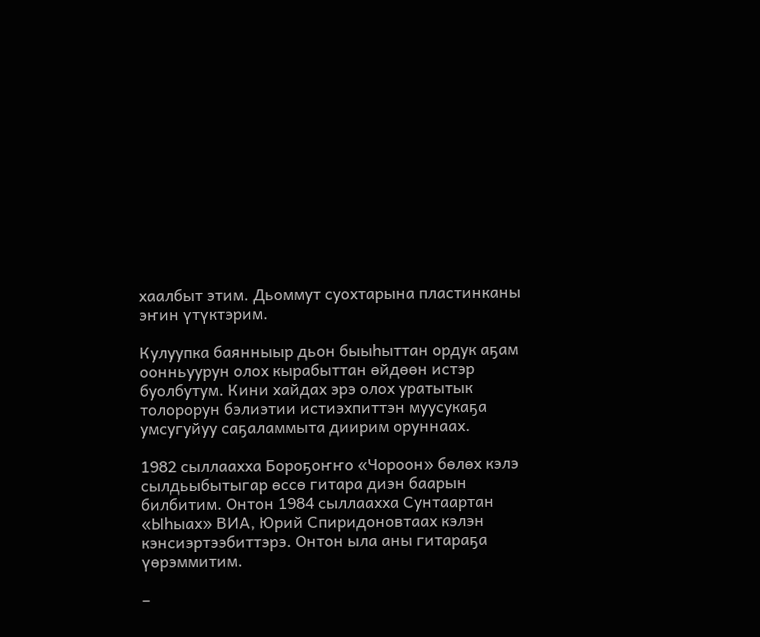хаалбыт этим. Дьоммут суохтарына пластинканы эҥин үтүктэрим.

Кулуупка баянныыр дьон быыһыттан ордук аҕам оонньуурун олох кырабыттан өйдөөн истэр буолбутум. Кини хайдах эрэ олох уратытык толорорун бэлиэтии истиэхпиттэн муусукаҕа умсугуйуу саҕаламмыта диирим оруннаах.

1982 сыллаахха Бороҕоҥҥо «Чороон» бөлөх кэлэ сылдьыбытыгар өссө гитара диэн баарын билбитим. Онтон 1984 сыллаахха Сунтаартан  «Ыһыах» ВИА, Юрий Спиридоновтаах кэлэн кэнсиэртээбиттэрэ. Онтон ыла аны гитараҕа үөрэммитим.

–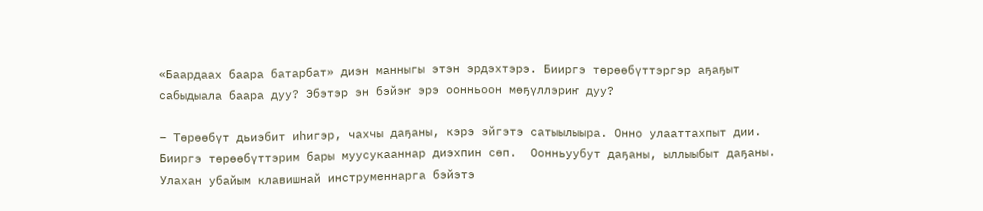«Баардаах баара батарбат» диэн манныгы этэн эрдэхтэрэ. Бииргэ төрөөбүттэргэр аҕаҕыт сабыдыала баара дуу? Эбэтэр эн бэйэҥ эрэ оонньоон мөҕүллэриҥ дуу?

– Төрөөбүт дьиэбит иһигэр, чахчы даҕаны, кэрэ эйгэтэ сатыылыыра. Онно улааттахпыт дии. Бииргэ төрөөбүттэрим бары муусукааннар диэхпин сөп.  Оонньуубут даҕаны, ыллыыбыт даҕаны. Улахан убайым клавишнай инструменнарга бэйэтэ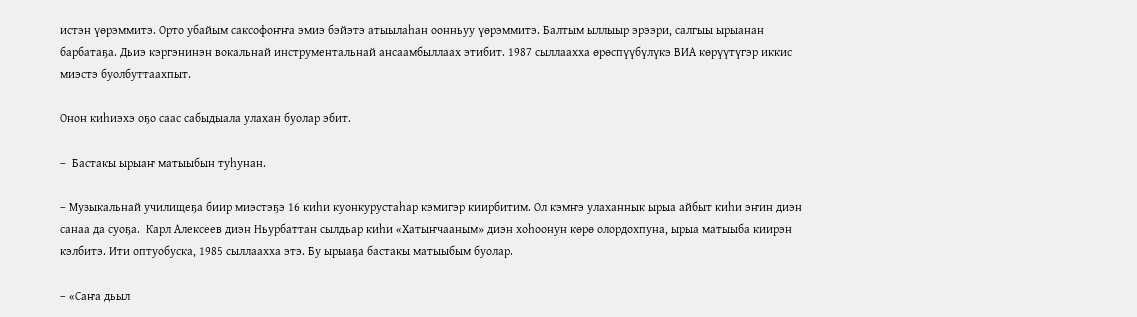истэн үөрэммитэ. Орто убайым саксофоҥҥа эмиэ бэйэтэ атыылаһан оонньуу үөрэммитэ. Балтым ыллыыр эрээри, салгыы ырыанан барбатаҕа. Дьиэ кэргэнинэн вокальнай инструментальнай ансаамбыллаах этибит. 1987 сыллаахха өрөспүүбүлүкэ ВИА көрүүтүгэр иккис миэстэ буолбуттаахпыт.

Онон киһиэхэ оҕо саас сабыдыала улахан буолар эбит.

–  Бастакы ырыаҥ матыыбын туһунан.

– Музыкальнай училищеҕа биир миэстэҕэ 16 киһи куонкурустаһар кэмигэр киирбитим. Ол кэмҥэ улаханнык ырыа айбыт киһи эҥин диэн санаа да суоҕа.  Карл Алексеев диэн Ньурбаттан сылдьар киһи «Хатыҥчааным» диэн хоһоонун көрө олордохпуна, ырыа матыыба киирэн кэлбитэ. Ити оптуобуска, 1985 сыллаахха этэ. Бу ырыаҕа бастакы матыыбым буолар.

– «Саҥа дьыл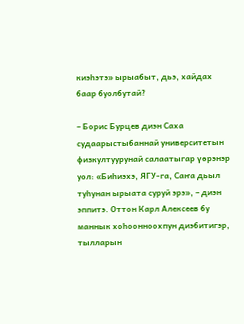киэһэтэ» ырыабыт, дьэ, хайдах баар буолбутай?

– Борис Бурцев диэн Саха судаарыстыбаннай университетын физкултуурунай салаатыгар үөрэнэр уол: «Биһиэхэ, ЯГУ-га, Саҥа дьыл туһунан ырыата суруй эрэ», – диэн эппитэ. Оттон Карл Алексеев бу маннык хоһоонноохпун диэбитигэр, тылларын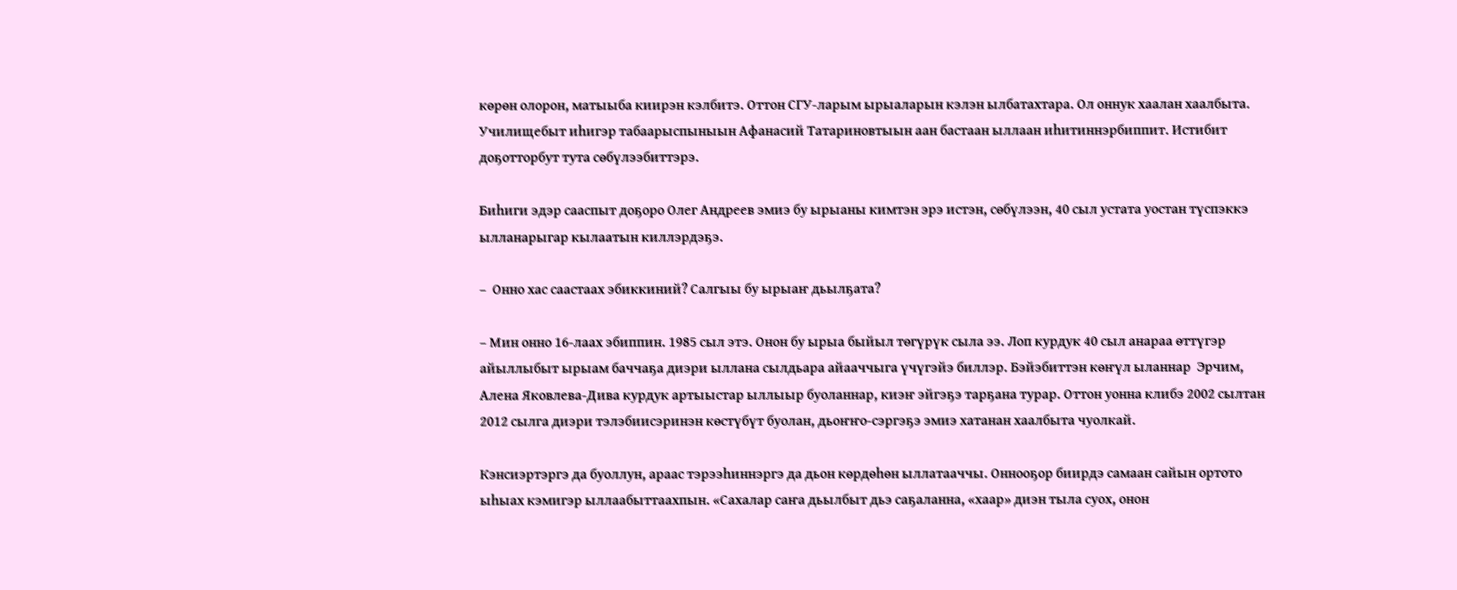көрөн олорон, матыыба киирэн кэлбитэ. Оттон СГУ-ларым ырыаларын кэлэн ылбатахтара. Ол оннук хаалан хаалбыта. Училищебыт иһигэр табаарыспыныын Афанасий Татариновтыын аан бастаан ыллаан иһитиннэрбиппит. Истибит доҕотторбут тута сөбүлээбиттэрэ.

Биһиги эдэр сааспыт доҕоро Олег Андреев эмиэ бу ырыаны кимтэн эрэ истэн, сөбүлээн, 40 сыл устата уостан түспэккэ ылланарыгар кылаатын киллэрдэҕэ.

–  Онно хас саастаах эбиккиний? Салгыы бу ырыаҥ дьылҕата?

– Мин онно 16-лаах эбиппин. 1985 сыл этэ. Онон бу ырыа быйыл төгүрүк сыла ээ. Лоп курдук 40 сыл анараа өттүгэр айыллыбыт ырыам баччаҕа диэри ыллана сылдьара айааччыга үчүгэйэ биллэр. Бэйэбиттэн көҥүл ыланнар  Эрчим, Алена Яковлева-Дива курдук артыыстар ыллыыр буоланнар, киэҥ эйгэҕэ тарҕана турар. Оттон уонна клибэ 2002 сылтан 2012 сылга диэри тэлэбиисэринэн көстүбүт буолан, дьоҥҥо-сэргэҕэ эмиэ хатанан хаалбыта чуолкай.

Кэнсиэртэргэ да буоллун, араас тэрээһиннэргэ да дьон көрдөһөн ыллатааччы. Оннооҕор биирдэ самаан сайын ортото ыһыах кэмигэр ыллаабыттаахпын. «Сахалар саҥа дьылбыт дьэ саҕаланна, «хаар» диэн тыла суох, онон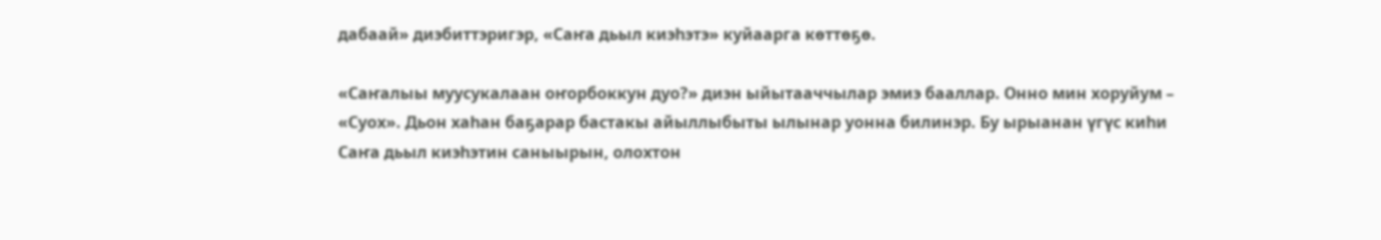дабаай» диэбиттэригэр, «Саҥа дьыл киэһэтэ» куйаарга көттөҕө.

«Саҥалыы муусукалаан оҥорбоккун дуо?» диэн ыйытааччылар эмиэ бааллар. Онно мин хоруйум – «Суох». Дьон хаһан баҕарар бастакы айыллыбыты ылынар уонна билинэр. Бу ырыанан үгүс киһи Саҥа дьыл киэһэтин саныырын, олохтон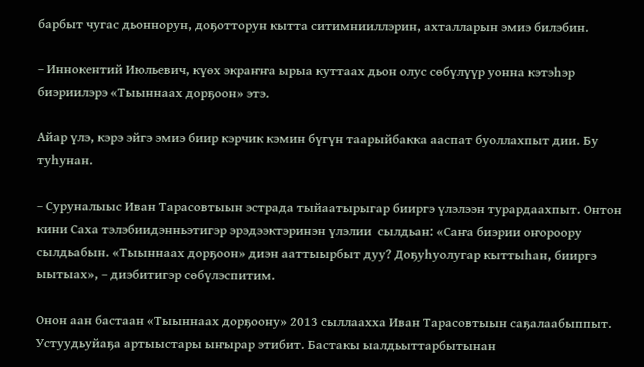барбыт чугас дьоннорун, доҕотторун кытта ситимнииллэрин, ахталларын эмиэ билэбин.

– Иннокентий Июльевич, күөх экраҥҥа ырыа куттаах дьон олус сөбүлүүр уонна кэтэһэр биэриилэрэ «Тыыннаах дорҕоон» этэ.

Айар үлэ, кэрэ эйгэ эмиэ биир кэрчик кэмин бүгүн таарыйбакка ааспат буоллахпыт дии. Бу туһунан.

– Суруналыыс Иван Тарасовтыын эстрада тыйаатырыгар бииргэ үлэлээн турардаахпыт. Онтон кини Саха тэлэбиидэнньэтигэр эрэдээктэринэн үлэлии  сылдьан: «Саҥа биэрии оҥороору сылдьабын. «Тыыннаах дорҕоон» диэн ааттыырбыт дуу? Доҕуһуолугар кыттыһан, бииргэ ыытыах», – диэбитигэр сөбүлэспитим.

Онон аан бастаан «Тыыннаах дорҕоону» 2013 сыллаахха Иван Тарасовтыын саҕалаабыппыт. Устуудьуйаҕа артыыстары ыҥырар этибит. Бастакы ыалдьыттарбытынан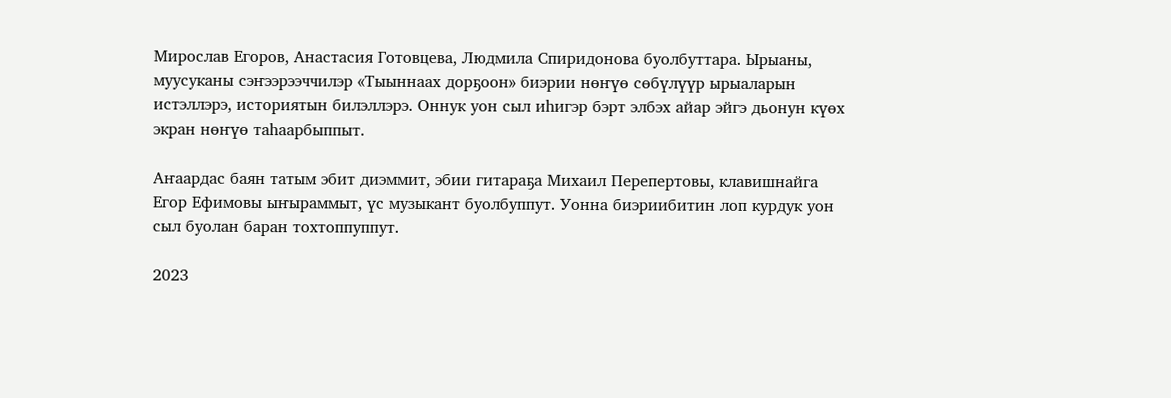Мирослав Егоров, Анастасия Готовцева, Людмила Спиридонова буолбуттара. Ырыаны, муусуканы сэҥээрээччилэр «Тыыннаах дорҕоон» биэрии нөҥүө сөбүлүүр ырыаларын истэллэрэ, историятын билэллэрэ. Оннук уон сыл иһигэр бэрт элбэх айар эйгэ дьонун күөх экран нөҥүө таһаарбыппыт.

Аҥаардас баян татым эбит диэммит, эбии гитараҕа Михаил Перепертовы, клавишнайга Егор Ефимовы ыҥыраммыт, үс музыкант буолбуппут. Уонна биэриибитин лоп курдук уон сыл буолан баран тохтоппуппут.

2023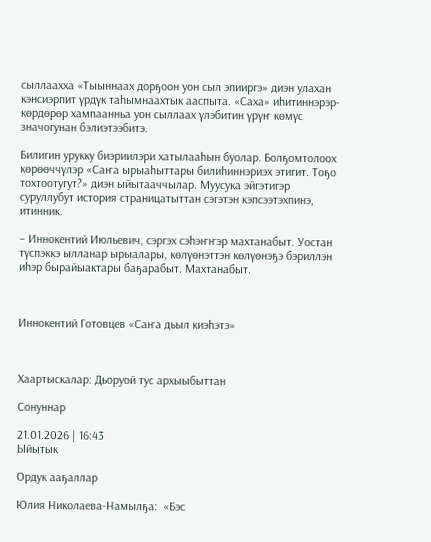сыллаахха «Тыыннаах дорҕоон уон сыл эпииргэ» диэн улахан кэнсиэрпит үрдүк таһымнаахтык ааспыта. «Саха» иһитиннэрэр-көрдөрөр хампаанньа уон сыллаах үлэбитин үрүҥ көмүс значогунан бэлиэтээбитэ.

Билигин урукку биэриилэри хатылааһын буолар. Болҕомтолоох көрөөччүлэр «Саҥа ырыаһыттары билиһиннэриэх этигит. Тоҕо тохтоотугут?» диэн ыйытааччылар. Муусука эйгэтигэр суруллубут история страницатыттан сэгэтэн кэпсээтэхпинэ, итинник.

– Иннокентий Июльевич, сэргэх сэһэҥҥэр махтанабыт. Уостан түспэккэ ылланар ырыалары, көлүөнэттэн көлүөнэҕэ бэриллэн иһэр бырайыактары баҕарабыт. Махтанабыт.



Иннокентий Готовцев «Саҥа дьыл киэһэтэ»



Хаартыскалар: Дьоруой тус архыыбыттан

Сонуннар

21.01.2026 | 16:43
Ыйытык

Ордук ааҕаллар

Юлия Николаева-Намылҕа:  «Бэс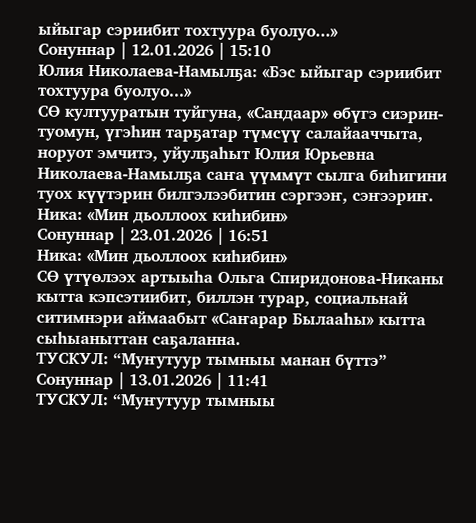ыйыгар сэриибит тохтуура буолуо...»
Сонуннар | 12.01.2026 | 15:10
Юлия Николаева-Намылҕа: «Бэс ыйыгар сэриибит тохтуура буолуо...»
СӨ култууратын туйгуна, «Сандаар» өбүгэ сиэрин-туомун, үгэһин тарҕатар түмсүү салайааччыта, норуот эмчитэ, уйулҕаһыт Юлия Юрьевна Николаева-Намылҕа саҥа үүммүт сылга биһигини туох күүтэрин билгэлээбитин сэргээҥ, сэҥээриҥ.
Ника: «Мин дьоллоох киһибин»
Сонуннар | 23.01.2026 | 16:51
Ника: «Мин дьоллоох киһибин»
СӨ үтүөлээх артыыһа Ольга Спиридонова-Никаны кытта кэпсэтиибит, биллэн турар, социальнай ситимнэри аймаабыт «Саҥарар Былааһы» кытта сыһыаныттан саҕаланна.
ТУСКУЛ: “Муҥутуур тымныы манан бүттэ”
Сонуннар | 13.01.2026 | 11:41
ТУСКУЛ: “Муҥутуур тымныы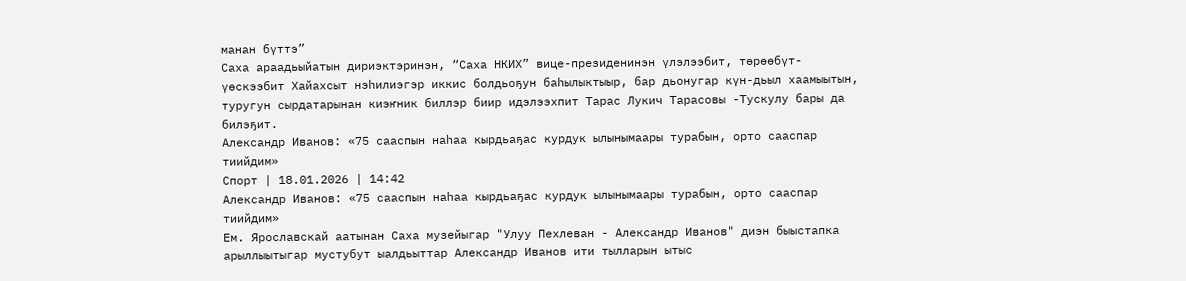манан бүттэ”
Саха араадьыйатын дириэктэринэн, “Саха НКИХ” вице-президенинэн үлэлээбит, төрөөбүт-үөскээбит Хайахсыт нэһилиэгэр иккис болдьоҕун баһылыктыыр, бар дьонугар күн-дьыл хаамыытын, туругун сырдатарынан киэҥник биллэр биир идэлээхпит Тарас Лукич Тарасовы -Тускулу бары да билэҕит.
Александр Иванов: «75 сааспын наһаа кырдьаҕас курдук ылынымаары турабын, орто сааспар тиийдим»
Спорт | 18.01.2026 | 14:42
Александр Иванов: «75 сааспын наһаа кырдьаҕас курдук ылынымаары турабын, орто сааспар тиийдим»
Ем. Ярославскай аатынан Саха музейыгар "Улуу Пехлеван - Александр Иванов" диэн быыстапка арыллыытыгар мустубут ыалдьыттар Александр Иванов ити тылларын ытыс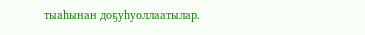тыаһынан доҕуһуоллаатылар.